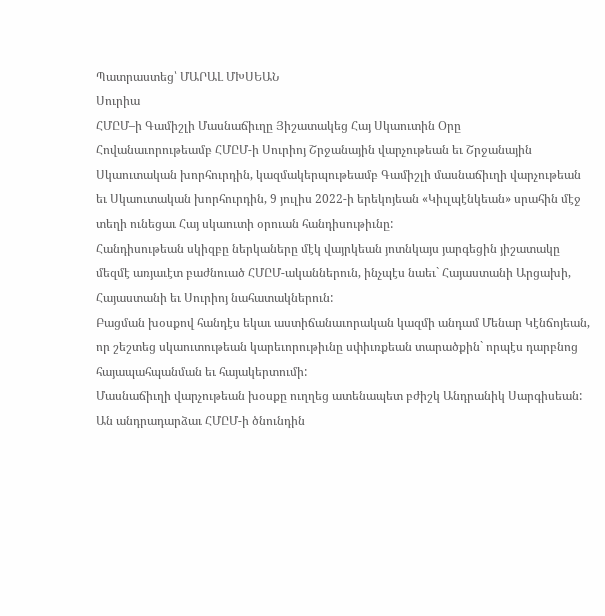Պատրաստեց՝ ՄԱՐԱԼ ՄԽՍԵԱՆ
Սուրիա
ՀՄԸՄ–ի Գամիշլի Մասնաճիւղը Յիշատակեց Հայ Սկաուտին Օրը
Հովանաւորութեամբ ՀՄԸՄ-ի Սուրիոյ Շրջանային վարչութեան եւ Շրջանային Սկաուտական խորհուրդին, կազմակերպութեամբ Գամիշլի մասնաճիւղի վարչութեան եւ Սկաուտական խորհուրդին, 9 յուլիս 2022-ի երեկոյեան «Կիւլպէնկեան» սրահին մէջ տեղի ունեցաւ Հայ սկաուտի օրուան հանդիսութիւնը:
Հանդիսութեան սկիզբը ներկաները մէկ վայրկեան յոտնկայս յարգեցին յիշատակը մեզմէ առյաւէտ բաժնուած ՀՄԸՄ-ականներուն, ինչպէս նաեւ` Հայաստանի Արցախի, Հայաստանի եւ Սուրիոյ նահատակներուն:
Բացման խօսքով հանդէս եկաւ աստիճանաւորական կազմի անդամ Մենար Կէնճոյեան, որ շեշտեց սկաուտութեան կարեւորութիւնը սփիւռքեան տարածքին` որպէս դարբնոց հայապահպանման եւ հայակերտումի:
Մասնաճիւղի վարչութեան խօսքը ուղղեց ատենապետ բժիշկ Անդրանիկ Սարգիսեան: Ան անդրադարձաւ ՀՄԸՄ-ի ծնունդին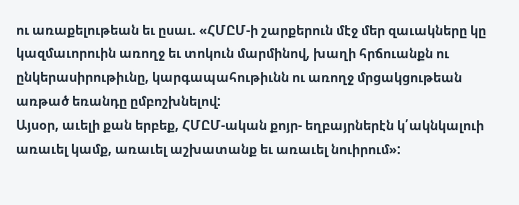ու առաքելութեան եւ ըսաւ. «ՀՄԸՄ-ի շարքերուն մէջ մեր զաւակները կը կազմաւորուին առողջ եւ տոկուն մարմինով, խաղի հրճուանքն ու ընկերասիրութիւնը, կարգապահութիւնն ու առողջ մրցակցութեան առթած եռանդը ըմբոշխնելով:
Այսօր, աւելի քան երբեք, ՀՄԸՄ-ական քոյր- եղբայրներէն կ՛ակնկալուի առաւել կամք, առաւել աշխատանք եւ առաւել նուիրում»: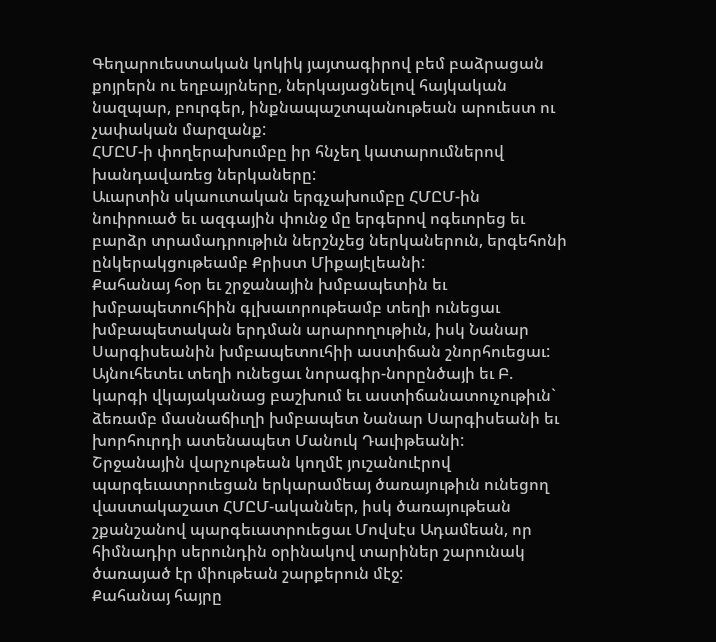Գեղարուեստական կոկիկ յայտագիրով բեմ բաձրացան քոյրերն ու եղբայրները, ներկայացնելով հայկական նազպար, բուրգեր, ինքնապաշտպանութեան արուեստ ու չափական մարզանք:
ՀՄԸՄ-ի փողերախումբը իր հնչեղ կատարումներով խանդավառեց ներկաները:
Աւարտին սկաուտական երգչախումբը ՀՄԸՄ-ին նուիրուած եւ ազգային փունջ մը երգերով ոգեւորեց եւ բարձր տրամադրութիւն ներշնչեց ներկաներուն, երգեհոնի ընկերակցութեամբ Քրիստ Միքայէլեանի:
Քահանայ հօր եւ շրջանային խմբապետին եւ խմբապետուհիին գլխաւորութեամբ տեղի ունեցաւ խմբապետական երդման արարողութիւն, իսկ Նանար Սարգիսեանին խմբապետուհիի աստիճան շնորհուեցաւ:
Այնուհետեւ տեղի ունեցաւ նորագիր-նորընծայի եւ Բ. կարգի վկայականաց բաշխում եւ աստիճանատուչութիւն` ձեռամբ մասնաճիւղի խմբապետ Նանար Սարգիսեանի եւ խորհուրդի ատենապետ Մանուկ Դաւիթեանի:
Շրջանային վարչութեան կողմէ յուշանուէրով պարգեւատրուեցան երկարամեայ ծառայութիւն ունեցող վաստակաշատ ՀՄԸՄ-ականներ, իսկ ծառայութեան շքանշանով պարգեւատրուեցաւ Մովսէս Ադամեան, որ հիմնադիր սերունդին օրինակով տարիներ շարունակ ծառայած էր միութեան շարքերուն մէջ:
Քահանայ հայրը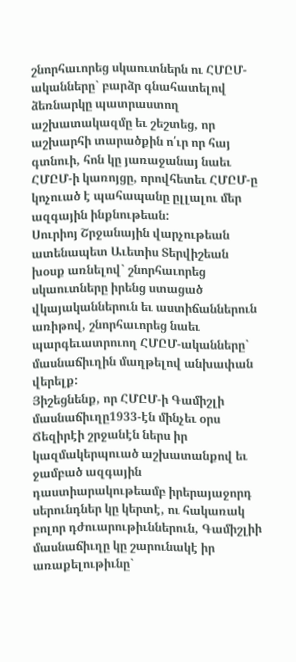շնորհաւորեց սկաուտներն ու ՀՄԸՄ-ականները` բարձր գնահատելով ձեռնարկը պատրաստող աշխատակազմը եւ շեշտեց, որ աշխարհի տարածքին ո՛ւր որ հայ գտնուի, հոն կը յառաջանայ նաեւ ՀՄԸՄ-ի կառոյցը, որովհետեւ ՀՄԸՄ-ը կոչուած է պահապանը ըլլալու մեր ազգային ինքնութեան:
Սուրիոյ Շրջանային վարչութեան ատենապետ Աւետիս Տերվիշեան խօսք առնելով` շնորհաւորեց սկաուտները իրենց ստացած վկայականներուն եւ աստիճաններուն առիթով, շնորհաւորեց նաեւ պարգեւատրուող ՀՄԸՄ-ականները` մասնաճիւղին մաղթելով անխափան վերելք:
Յիշեցնենք, որ ՀՄԸՄ-ի Գամիշլի մասնաճիւղը1933-էն մինչեւ օրս Ճեզիրէի շրջանէն ներս իր կազմակերպուած աշխատանքով եւ ջամբած ազգային դաստիարակութեամբ իրերայաջորդ սերունդներ կը կերտէ, ու հակառակ բոլոր դժուարութիւններուն, Գամիշլիի մասնաճիւղը կը շարունակէ իր առաքելութիւնը`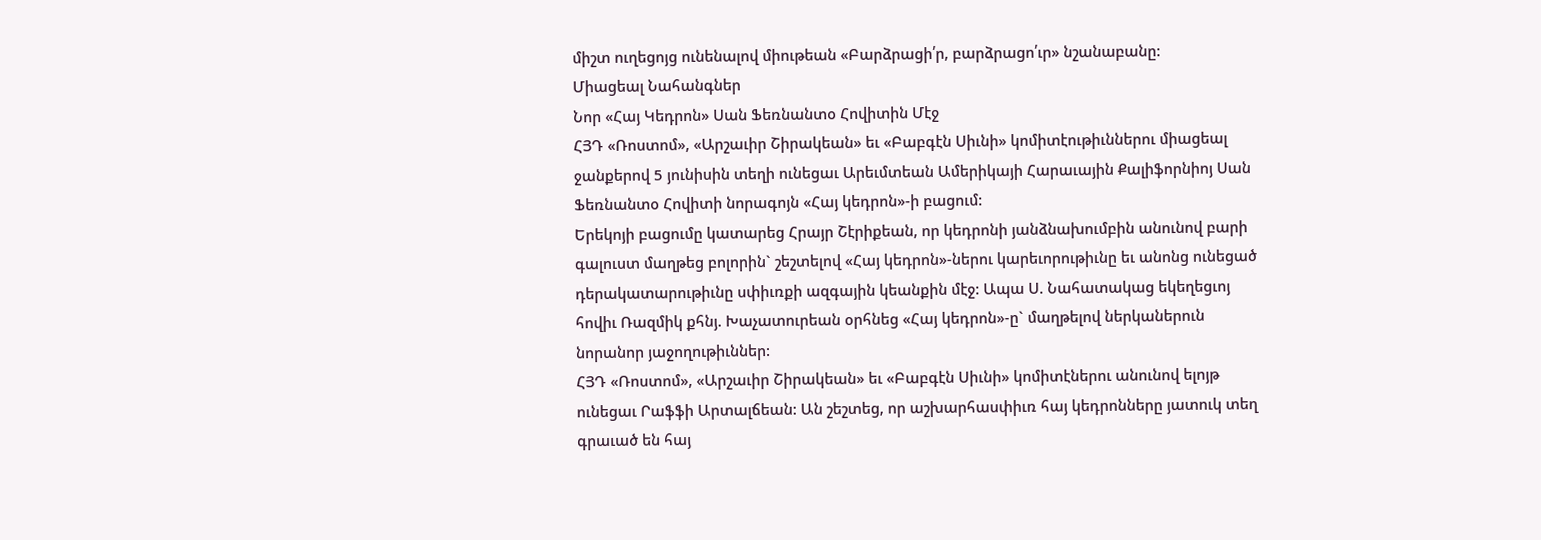միշտ ուղեցոյց ունենալով միութեան «Բարձրացի՛ր, բարձրացո՛ւր» նշանաբանը:
Միացեալ Նահանգներ
Նոր «Հայ Կեդրոն» Սան Ֆեռնանտօ Հովիտին Մէջ
ՀՅԴ «Ռոստոմ», «Արշաւիր Շիրակեան» եւ «Բաբգէն Սիւնի» կոմիտէութիւններու միացեալ ջանքերով 5 յունիսին տեղի ունեցաւ Արեւմտեան Ամերիկայի Հարաւային Քալիֆորնիոյ Սան Ֆեռնանտօ Հովիտի նորագոյն «Հայ կեդրոն»-ի բացում:
Երեկոյի բացումը կատարեց Հրայր Շէրիքեան, որ կեդրոնի յանձնախումբին անունով բարի գալուստ մաղթեց բոլորին` շեշտելով «Հայ կեդրոն»-ներու կարեւորութիւնը եւ անոնց ունեցած դերակատարութիւնը սփիւռքի ազգային կեանքին մէջ: Ապա Ս. Նահատակաց եկեղեցւոյ հովիւ Ռազմիկ քհնյ. Խաչատուրեան օրհնեց «Հայ կեդրոն»-ը` մաղթելով ներկաներուն նորանոր յաջողութիւններ:
ՀՅԴ «Ռոստոմ», «Արշաւիր Շիրակեան» եւ «Բաբգէն Սիւնի» կոմիտէներու անունով ելոյթ ունեցաւ Րաֆֆի Արտալճեան: Ան շեշտեց, որ աշխարհասփիւռ հայ կեդրոնները յատուկ տեղ գրաւած են հայ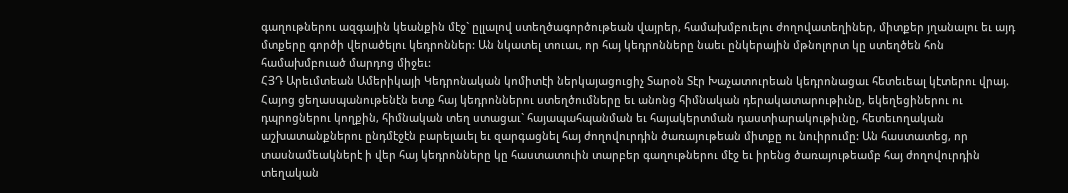գաղութներու ազգային կեանքին մէջ` ըլլալով ստեղծագործութեան վայրեր, համախմբուելու ժողովատեղիներ, միտքեր յղանալու եւ այդ մտքերը գործի վերածելու կեդրոններ: Ան նկատել տուաւ, որ հայ կեդրոնները նաեւ ընկերային մթնոլորտ կը ստեղծեն հոն համախմբուած մարդոց միջեւ:
ՀՅԴ Արեւմտեան Ամերիկայի Կեդրոնական կոմիտէի ներկայացուցիչ Տարօն Տէր Խաչատուրեան կեդրոնացաւ հետեւեալ կէտերու վրայ. Հայոց ցեղասպանութենէն ետք հայ կեդրոններու ստեղծումները եւ անոնց հիմնական դերակատարութիւնը, եկեղեցիներու ու դպրոցներու կողքին, հիմնական տեղ ստացաւ` հայապահպանման եւ հայակերտման դաստիարակութիւնը, հետեւողական աշխատանքներու ընդմէջէն բարելաւել եւ զարգացնել հայ ժողովուրդին ծառայութեան միտքը ու նուիրումը: Ան հաստատեց, որ տասնամեակներէ ի վեր հայ կեդրոնները կը հաստատուին տարբեր գաղութներու մէջ եւ իրենց ծառայութեամբ հայ ժողովուրդին տեղական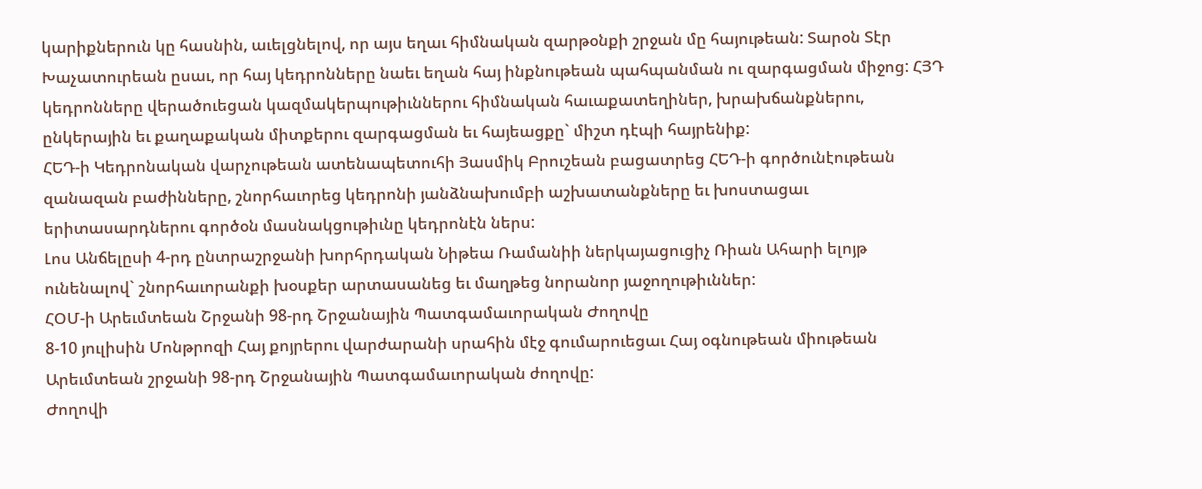կարիքներուն կը հասնին, աւելցնելով, որ այս եղաւ հիմնական զարթօնքի շրջան մը հայութեան: Տարօն Տէր Խաչատուրեան ըսաւ, որ հայ կեդրոնները նաեւ եղան հայ ինքնութեան պահպանման ու զարգացման միջոց: ՀՅԴ կեդրոնները վերածուեցան կազմակերպութիւններու հիմնական հաւաքատեղիներ, խրախճանքներու, ընկերային եւ քաղաքական միտքերու զարգացման եւ հայեացքը` միշտ դէպի հայրենիք:
ՀԵԴ-ի Կեդրոնական վարչութեան ատենապետուհի Յասմիկ Բրուշեան բացատրեց ՀԵԴ-ի գործունէութեան զանազան բաժինները, շնորհաւորեց կեդրոնի յանձնախումբի աշխատանքները եւ խոստացաւ երիտասարդներու գործօն մասնակցութիւնը կեդրոնէն ներս:
Լոս Անճելըսի 4-րդ ընտրաշրջանի խորհրդական Նիթեա Ռամանիի ներկայացուցիչ Ռիան Ահարի ելոյթ ունենալով` շնորհաւորանքի խօսքեր արտասանեց եւ մաղթեց նորանոր յաջողութիւններ:
ՀՕՄ-ի Արեւմտեան Շրջանի 98-րդ Շրջանային Պատգամաւորական Ժողովը
8-10 յուլիսին Մոնթրոզի Հայ քոյրերու վարժարանի սրահին մէջ գումարուեցաւ Հայ օգնութեան միութեան Արեւմտեան շրջանի 98-րդ Շրջանային Պատգամաւորական ժողովը:
Ժողովի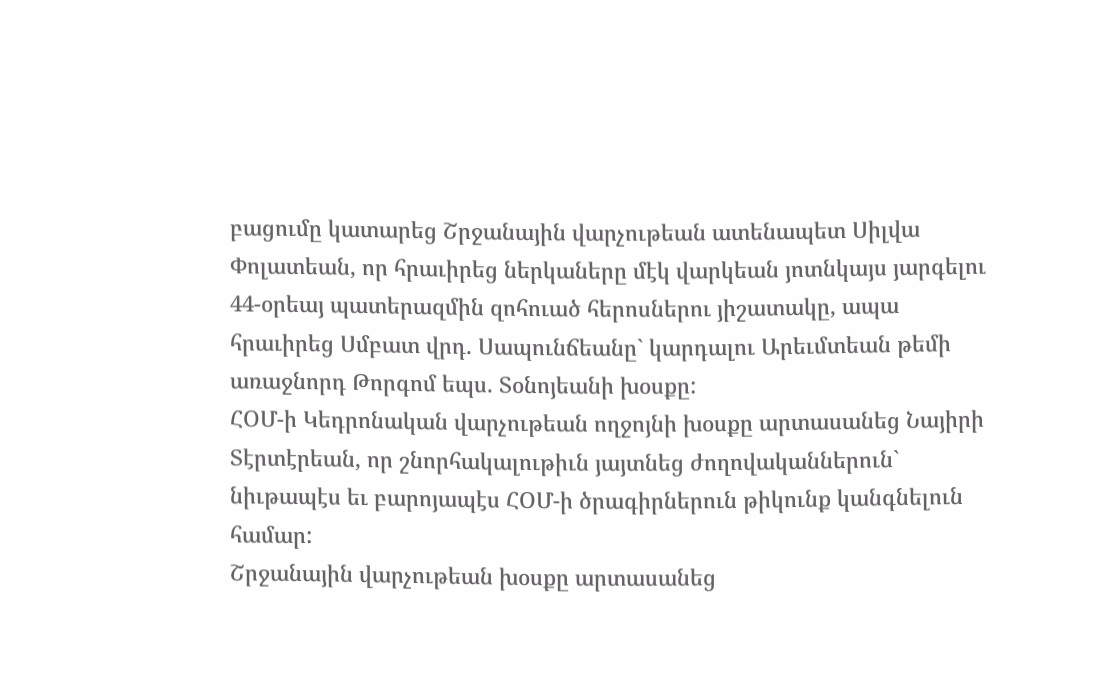բացումը կատարեց Շրջանային վարչութեան ատենապետ Սիլվա Փոլատեան, որ հրաւիրեց ներկաները մէկ վարկեան յոտնկայս յարգելու 44-օրեայ պատերազմին զոհուած հերոսներու յիշատակը, ապա հրաւիրեց Սմբատ վրդ. Սապունճեանը` կարդալու Արեւմտեան թեմի առաջնորդ Թորգոմ եպս. Տօնոյեանի խօսքը:
ՀՕՄ-ի Կեդրոնական վարչութեան ողջոյնի խօսքը արտասանեց Նայիրի Տէրտէրեան, որ շնորհակալութիւն յայտնեց ժողովականներուն` նիւթապէս եւ բարոյապէս ՀՕՄ-ի ծրագիրներուն թիկունք կանգնելուն համար:
Շրջանային վարչութեան խօսքը արտասանեց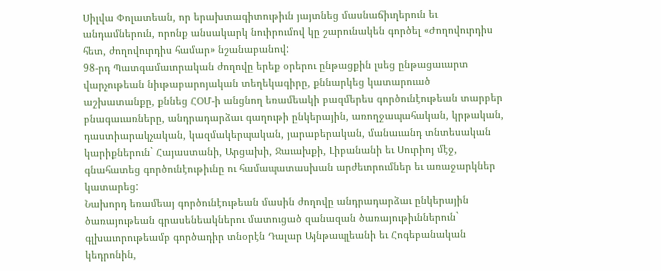Սիլվա Փոլատեան, որ երախտագիտութիւն յայտնեց մասնաճիւղերուն եւ անդամներուն, որոնք անսակարկ նուիրումով կը շարունակեն գործել «Ժողովուրդիս հետ, ժողովուրդիս համար» նշանաբանով:
98-րդ Պատգամաւորական ժողովը երեք օրերու ընթացքին լսեց ընթացաւարտ վարչութեան նիւթաբարոյական տեղեկագիրը, քննարկեց կատարուած աշխատանքը, քննեց ՀՕՄ-ի անցնող եռամեակի բազմերես գործունէութեան տարբեր բնագաւառները, անդրադարձաւ գաղութի ընկերային, առողջապահական, կրթական, դաստիարակչական, կազմակերպական, յարաբերական, մանաւանդ տնտեսական կարիքներուն` Հայաստանի, Արցախի, Ջաւախքի, Լիբանանի եւ Սուրիոյ մէջ, գնահատեց գործունէութիւնը ու համապատասխան արժեւորումներ եւ առաջարկներ կատարեց:
Նախորդ եռամեայ գործունէութեան մասին ժողովը անդրադարձաւ ընկերային ծառայութեան գրասենեակներու մատուցած զանազան ծառայութիւններուն` գլխաւորութեամբ գործադիր տնօրէն Դալար Այնթապլեանի եւ Հոգեբանական կեդրոնին,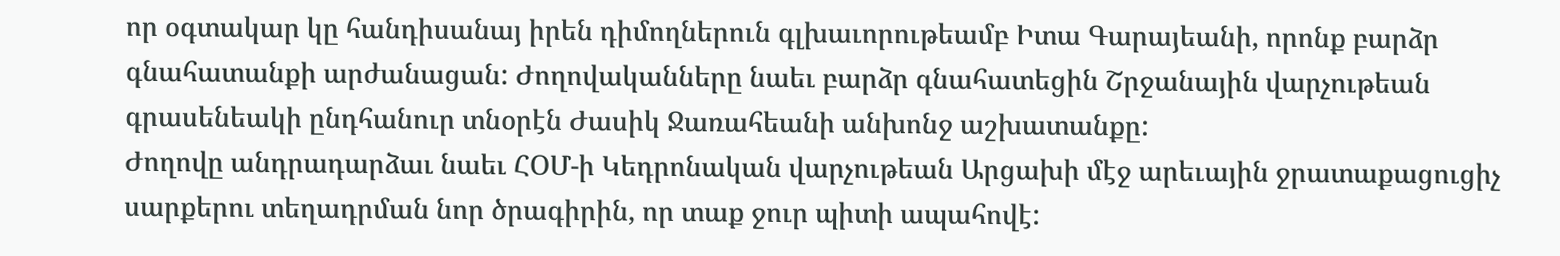որ օգտակար կը հանդիսանայ իրեն դիմողներուն գլխաւորութեամբ Իտա Գարայեանի, որոնք բարձր գնահատանքի արժանացան: Ժողովականները նաեւ բարձր գնահատեցին Շրջանային վարչութեան գրասենեակի ընդհանուր տնօրէն Ժասիկ Ջառահեանի անխոնջ աշխատանքը:
Ժողովը անդրադարձաւ նաեւ ՀՕՄ-ի Կեդրոնական վարչութեան Արցախի մէջ արեւային ջրատաքացուցիչ սարքերու տեղադրման նոր ծրագիրին, որ տաք ջուր պիտի ապահովէ: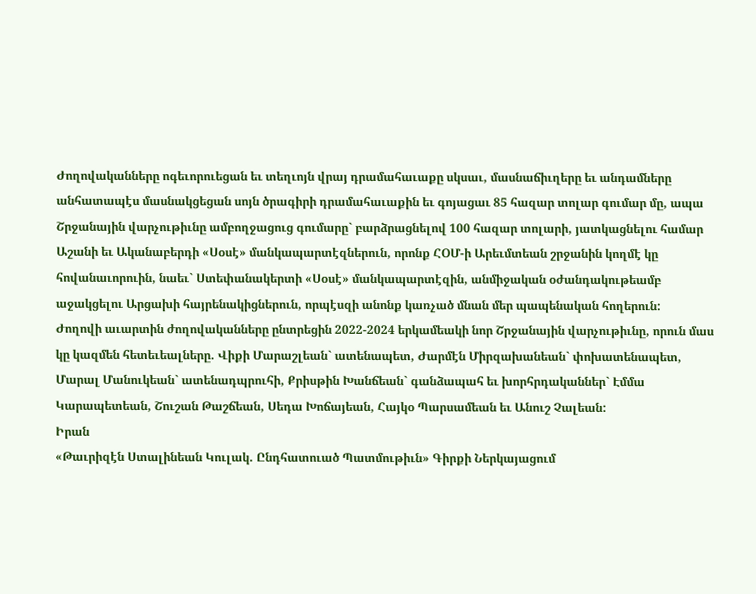Ժողովականները ոգեւորուեցան եւ տեղւոյն վրայ դրամահաւաքը սկսաւ, մասնաճիւղերը եւ անդամները անհատապէս մասնակցեցան սոյն ծրագիրի դրամահաւաքին եւ գոյացաւ 85 հազար տոլար գումար մը, ապա Շրջանային վարչութիւնը ամբողջացուց գումարը` բարձրացնելով 100 հազար տոլարի, յատկացնելու համար Աշանի եւ Ականաբերդի «Սօսէ» մանկապարտէզներուն, որոնք ՀՕՄ-ի Արեւմտեան շրջանին կողմէ կը հովանաւորուին, նաեւ` Ստեփանակերտի «Սօսէ» մանկապարտէզին, անմիջական օժանդակութեամբ աջակցելու Արցախի հայրենակիցներուն, որպէսզի անոնք կառչած մնան մեր պապենական հողերուն:
Ժողովի աւարտին ժողովականները ընտրեցին 2022-2024 երկամեակի նոր Շրջանային վարչութիւնը, որուն մաս կը կազմեն հետեւեալները. Վիքի Մարաշլեան` ատենապետ, Ժարմէն Միրզախանեան` փոխատենապետ, Մարալ Մանուկեան` ատենադպրուհի, Քրիսթին Խանճեան` գանձապահ եւ խորհրդականներ` Էմմա Կարապետեան, Շուշան Թաշճեան, Սեդա Խոճայեան, Հայկօ Պարսամեան եւ Անուշ Չալեան:
Իրան
«Թաւրիզէն Ստալինեան Կուլակ. Ընդհատուած Պատմութիւն» Գիրքի Ներկայացում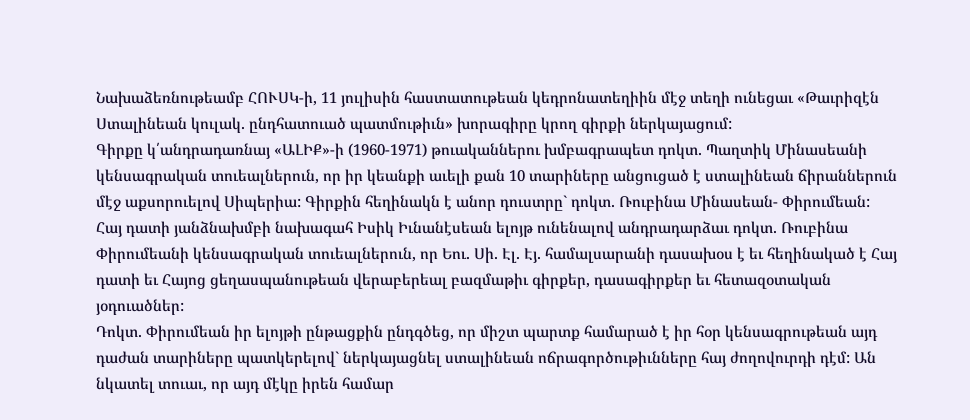Նախաձեռնութեամբ ՀՈՒՍԿ-ի, 11 յուլիսին հաստատութեան կեդրոնատեղիին մէջ տեղի ունեցաւ «Թաւրիզէն Ստալինեան կուլակ. ընդհատուած պատմութիւն» խորագիրը կրող գիրքի ներկայացում:
Գիրքը կ՛անդրադառնայ «ԱԼԻՔ»-ի (1960-1971) թուականներու խմբագրապետ դոկտ. Պաղտիկ Մինասեանի կենսագրական տուեալներուն, որ իր կեանքի աւելի քան 10 տարիները անցուցած է ստալինեան ճիրաններուն մէջ աքսորուելով Սիպերիա: Գիրքին հեղինակն է անոր դուստրը` դոկտ. Ռուբինա Մինասեան- Փիրումեան:
Հայ դատի յանձնախմբի նախագահ Իսիկ Իւնանէսեան ելոյթ ունենալով անդրադարձաւ դոկտ. Ռուբինա Փիրումեանի կենսագրական տուեալներուն, որ Եու. Սի. Էլ. Էյ. համալսարանի դասախօս է եւ հեղինակած է Հայ դատի եւ Հայոց ցեղասպանութեան վերաբերեալ բազմաթիւ գիրքեր, դասագիրքեր եւ հետազօտական յօդուածներ:
Դոկտ. Փիրումեան իր ելոյթի ընթացքին ընդգծեց, որ միշտ պարտք համարած է իր հօր կենսագրութեան այդ դաժան տարիները պատկերելով` ներկայացնել ստալինեան ոճրագործութիւնները հայ ժողովուրդի դէմ: Ան նկատել տուաւ, որ այդ մէկը իրեն համար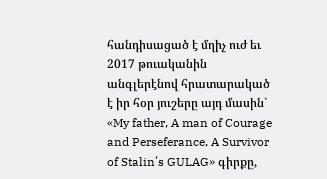հանդիսացած է մղիչ ուժ եւ 2017 թուականին անգլերէնով հրատարակած է իր հօր յուշերը այդ մասին` «My father, A man of Courage and Perseferance, A Survivor of Stalin՛s GULAG» գիրքը,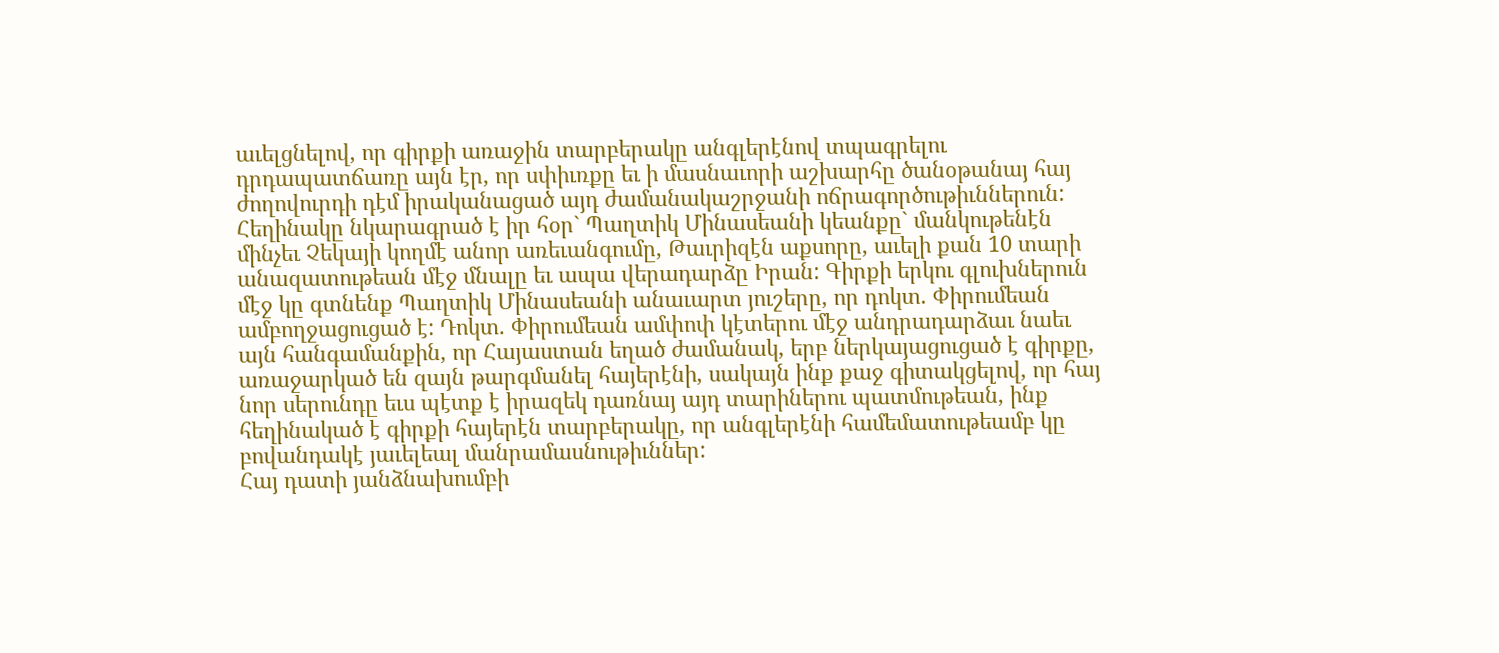աւելցնելով, որ գիրքի առաջին տարբերակը անգլերէնով տպագրելու դրդապատճառը այն էր, որ սփիւռքը եւ ի մասնաւորի աշխարհը ծանօթանայ հայ ժողովուրդի դէմ իրականացած այդ ժամանակաշրջանի ոճրագործութիւններուն: Հեղինակը նկարագրած է իր հօր` Պաղտիկ Մինասեանի կեանքը` մանկութենէն մինչեւ Չեկայի կողմէ անոր առեւանգումը, Թաւրիզէն աքսորը, աւելի քան 10 տարի անազատութեան մէջ մնալը եւ ապա վերադարձը Իրան: Գիրքի երկու գլուխներուն մէջ կը գտնենք Պաղտիկ Մինասեանի անաւարտ յուշերը, որ դոկտ. Փիրումեան ամբողջացուցած է: Դոկտ. Փիրումեան ամփոփ կէտերու մէջ անդրադարձաւ նաեւ այն հանգամանքին, որ Հայաստան եղած ժամանակ, երբ ներկայացուցած է գիրքը, առաջարկած են զայն թարգմանել հայերէնի, սակայն ինք քաջ գիտակցելով, որ հայ նոր սերունդը եւս պէտք է իրազեկ դառնայ այդ տարիներու պատմութեան, ինք հեղինակած է գիրքի հայերէն տարբերակը, որ անգլերէնի համեմատութեամբ կը բովանդակէ յաւելեալ մանրամասնութիւններ:
Հայ դատի յանձնախումբի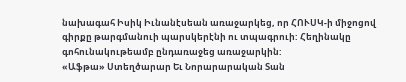նախագահ Իսիկ Իւնանէսեան առաջարկեց, որ ՀՈՒՍԿ-ի միջոցով գիրքը թարգմանուի պարսկերէնի ու տպագրուի: Հեղինակը գոհունակութեամբ ընդառաջեց առաջարկին:
«Աֆթա» Ստեղծարար Եւ Նորարարական Տան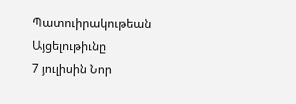Պատուիրակութեան Այցելութիւնը
7 յուլիսին Նոր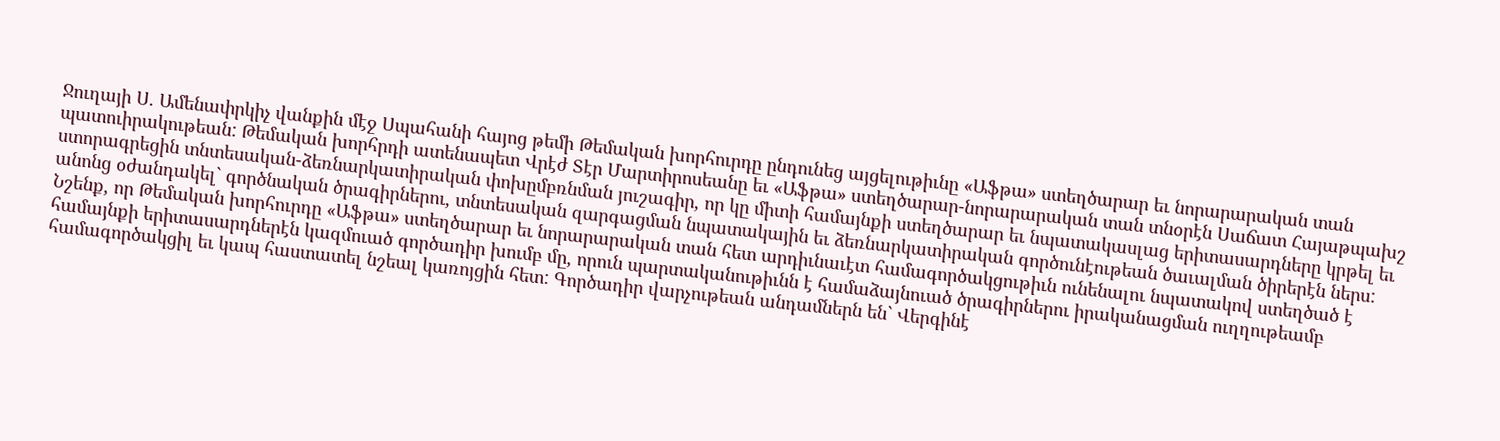Ջուղայի Ս. Ամենափրկիչ վանքին մէջ Սպահանի հայոց թեմի Թեմական խորհուրդը ընդունեց այցելութիւնը «Աֆթա» ստեղծարար եւ նորարարական տան պատուիրակութեան: Թեմական խորհրդի ատենապետ Վրէժ Տէր Մարտիրոսեանը եւ «Աֆթա» ստեղծարար-նորարարական տան տնօրէն Սաճատ Հայաթպախշ ստորագրեցին տնտեսական-ձեռնարկատիրական փոխըմբռնման յուշագիր, որ կը միտի համայնքի ստեղծարար եւ նպատակասլաց երիտասարդները կրթել եւ անոնց օժանդակել` գործնական ծրագիրներու, տնտեսական զարգացման նպատակային եւ ձեռնարկատիրական գործունէութեան ծաւալման ծիրերէն ներս:
Նշենք, որ Թեմական խորհուրդը «Աֆթա» ստեղծարար եւ նորարարական տան հետ արդիւնաւէտ համագործակցութիւն ունենալու նպատակով ստեղծած է համայնքի երիտասարդներէն կազմուած գործադիր խումբ մը, որուն պարտականութիւնն է համաձայնուած ծրագիրներու իրականացման ուղղութեամբ համագործակցիլ եւ կապ հաստատել նշեալ կառոյցին հետ: Գործադիր վարչութեան անդամներն են` Վերգինէ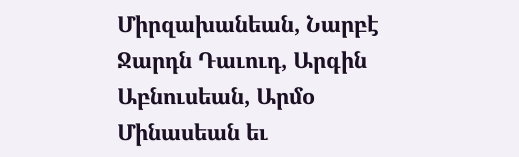Միրզախանեան, Նարբէ Ջարդն Դաւուդ, Արգին Աբնուսեան, Արմօ Մինասեան եւ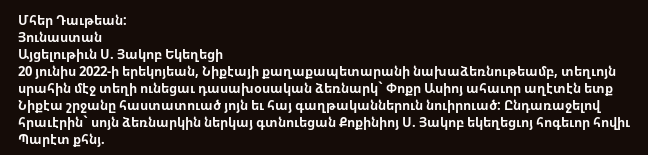Մհեր Դաւթեան:
Յունաստան
Այցելութիւն Ս. Յակոբ Եկեղեցի
20 յունիս 2022-ի երեկոյեան, Նիքէայի քաղաքապետարանի նախաձեռնութեամբ, տեղւոյն սրահին մէջ տեղի ունեցաւ դասախօսական ձեռնարկ` Փոքր Ասիոյ ահաւոր աղէտէն ետք Նիքէա շրջանը հաստատուած յոյն եւ հայ գաղթականներուն նուիրուած: Ընդառաջելով հրաւէրին` սոյն ձեռնարկին ներկայ գտնուեցան Քոքինիոյ Ս. Յակոբ եկեղեցւոյ հոգեւոր հովիւ Պարէտ քհնյ.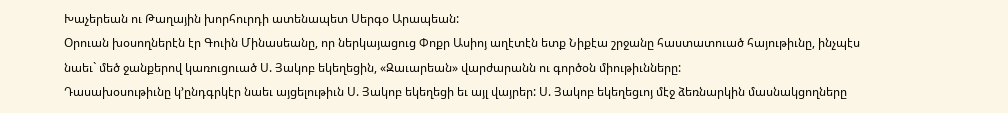Խաչերեան ու Թաղային խորհուրդի ատենապետ Սերգօ Արապեան:
Օրուան խօսողներէն էր Գուին Մինասեանը, որ ներկայացուց Փոքր Ասիոյ աղէտէն ետք Նիքէա շրջանը հաստատուած հայութիւնը, ինչպէս նաեւ` մեծ ջանքերով կառուցուած Ս. Յակոբ եկեղեցին, «Զաւարեան» վարժարանն ու գործօն միութիւնները:
Դասախօսութիւնը կ’ընդգրկէր նաեւ այցելութիւն Ս. Յակոբ եկեղեցի եւ այլ վայրեր: Ս. Յակոբ եկեղեցւոյ մէջ ձեռնարկին մասնակցողները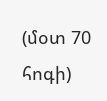(մօտ 70 հոգի)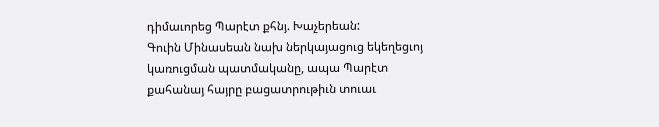դիմաւորեց Պարէտ քհնյ. Խաչերեան:
Գուին Մինասեան նախ ներկայացուց եկեղեցւոյ կառուցման պատմականը, ապա Պարէտ քահանայ հայրը բացատրութիւն տուաւ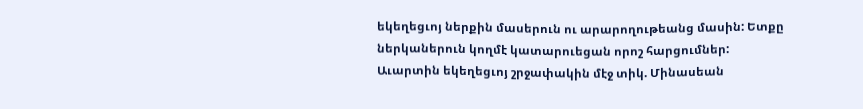եկեղեցւոյ ներքին մասերուն ու արարողութեանց մասին: Ետքը ներկաներուն կողմէ կատարուեցան որոշ հարցումներ: Աւարտին եկեղեցւոյ շրջափակին մէջ տիկ. Մինասեան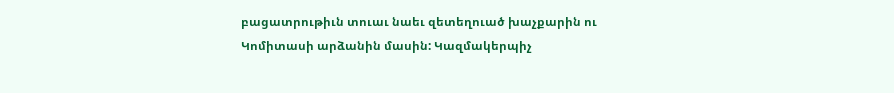բացատրութիւն տուաւ նաեւ զետեղուած խաչքարին ու Կոմիտասի արձանին մասին: Կազմակերպիչ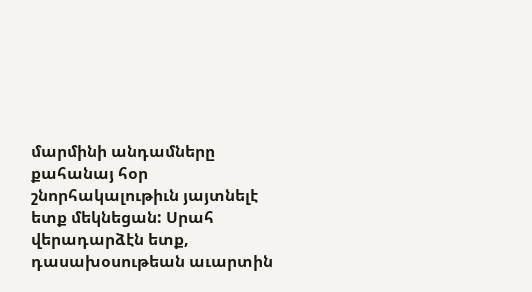մարմինի անդամները քահանայ հօր շնորհակալութիւն յայտնելէ ետք մեկնեցան: Սրահ վերադարձէն ետք, դասախօսութեան աւարտին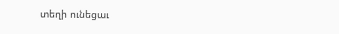տեղի ունեցաւ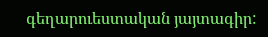գեղարուեստական յայտագիր: